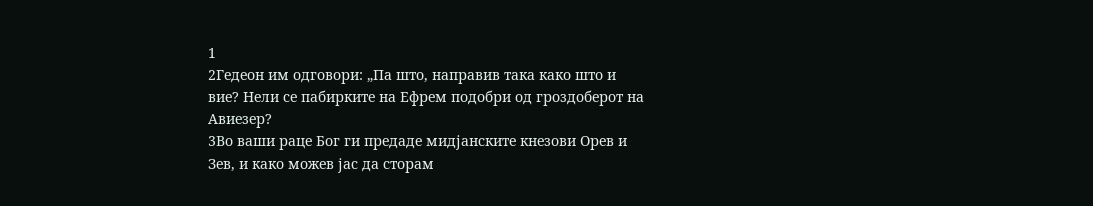1
2Гедеон им одговори: „Па што, направив така како што и вие? Нели се пабирките на Ефрем подобри од гроздоберот на Авиезер?
3Во ваши раце Бог ги предаде мидјанските кнезови Орев и Зев, и како можев јас да сторам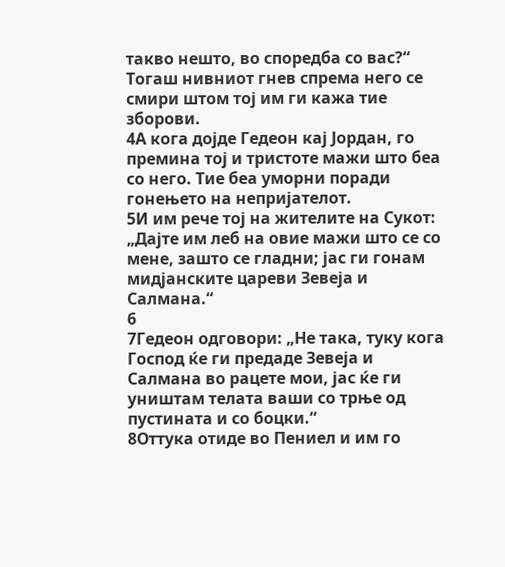такво нешто, во споредба со вас?“ Тогаш нивниот гнев спрема него се смири штом тој им ги кажа тие зборови.
4А кога дојде Гедеон кај Јордан, го премина тој и тристоте мажи што беа со него. Тие беа уморни поради гонењето на непријателот.
5И им рече тој на жителите на Сукот: „Дајте им леб на овие мажи што се со мене, зашто се гладни; јас ги гонам мидјанските цареви Зевеја и Салмана.“
6
7Гедеон одговори: „Не така, туку кога Господ ќе ги предаде Зевеја и Салмана во рацете мои, јас ќе ги уништам телата ваши со трње од пустината и со боцки.“
8Оттука отиде во Пениел и им го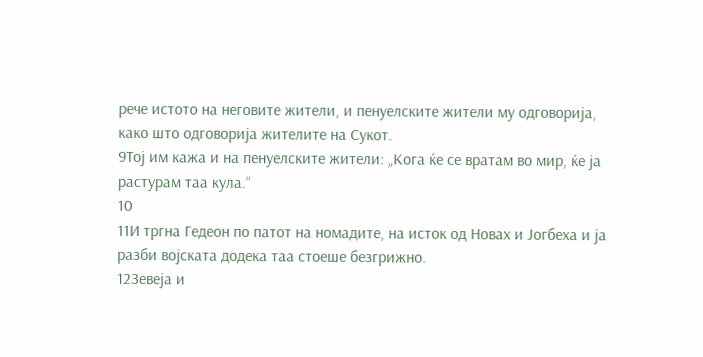рече истото на неговите жители, и пенуелските жители му одговорија, како што одговорија жителите на Сукот.
9Тој им кажа и на пенуелските жители: „Кога ќе се вратам во мир, ќе ја растурам таа кула.“
10
11И тргна Гедеон по патот на номадите, на исток од Новах и Јогбеха и ја разби војската додека таа стоеше безгрижно.
12Зевеја и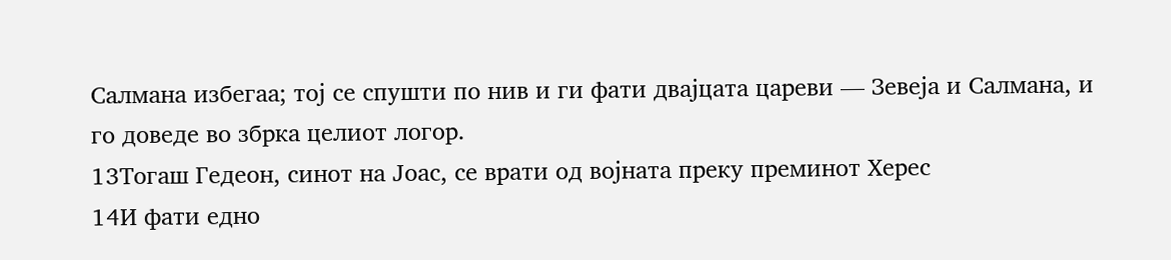Салмана избегаа; тој се спушти по нив и ги фати двајцата цареви — Зевеја и Салмана, и го доведе во збрка целиот логор.
13Тогаш Гедеон, синот на Јоас, се врати од војната преку преминот Херес
14И фати едно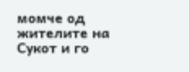момче од жителите на Сукот и го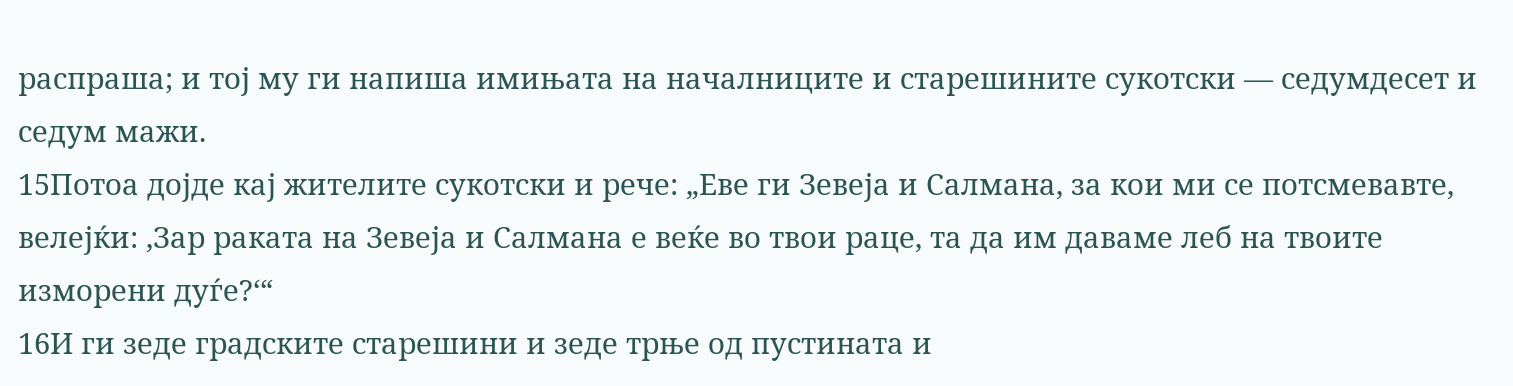распраша; и тој му ги напиша имињата на началниците и старешините сукотски — седумдесет и седум мажи.
15Потоа дојде кај жителите сукотски и рече: „Еве ги Зевеја и Салмана, за кои ми се потсмевавте, велејќи: ‚Зар раката на Зевеја и Салмана е веќе во твои раце, та да им даваме леб на твоите изморени дуѓе?‘“
16И ги зеде градските старешини и зеде трње од пустината и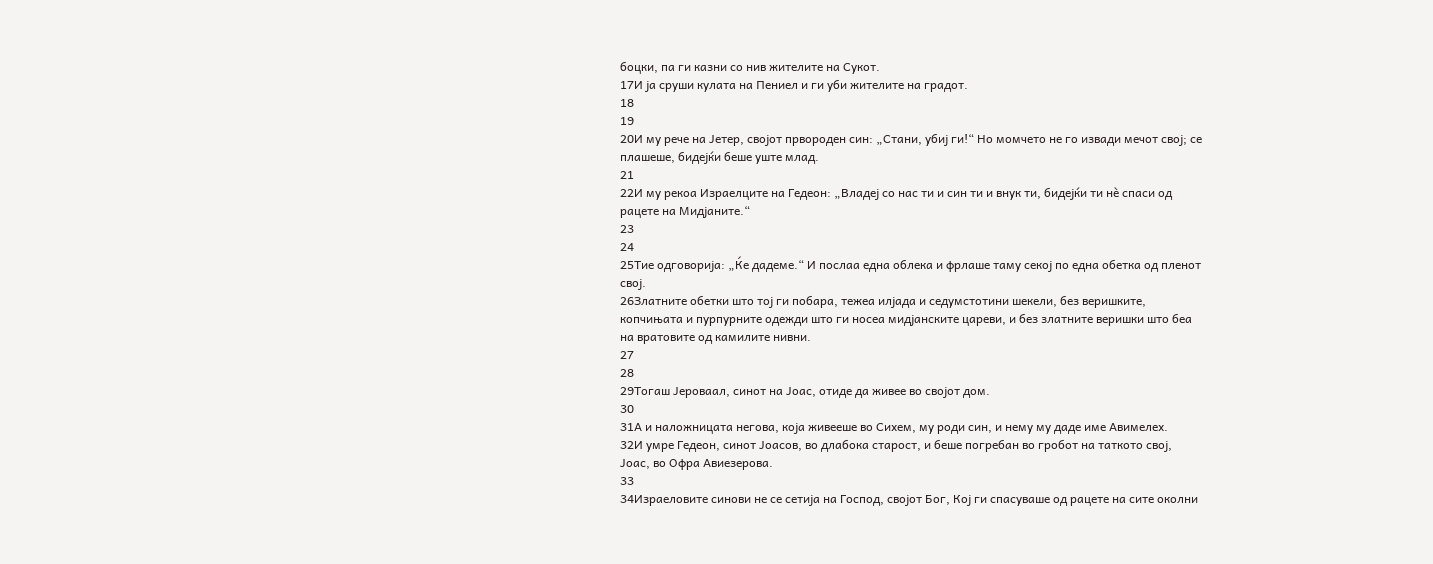боцки, па ги казни со нив жителите на Сукот.
17И ја сруши кулата на Пениел и ги уби жителите на градот.
18
19
20И му рече на Јетер, својот првороден син: „Стани, убиј ги!“ Но момчето не го извади мечот свој; се плашеше, бидејќи беше уште млад.
21
22И му рекоа Израелците на Гедеон: „Владеј со нас ти и син ти и внук ти, бидејќи ти нѐ спаси од рацете на Мидјаните.“
23
24
25Тие одговорија: „Ќе дадеме.“ И послаа една облека и фрлаше таму секој по една обетка од пленот свој.
26Златните обетки што тој ги побара, тежеа илјада и седумстотини шекели, без веришките, копчињата и пурпурните одежди што ги носеа мидјанските цареви, и без златните веришки што беа на вратовите од камилите нивни.
27
28
29Тогаш Јероваал, синот на Јоас, отиде да живее во својот дом.
30
31А и наложницата негова, која живееше во Сихем, му роди син, и нему му даде име Авимелех.
32И умре Гедеон, синот Јоасов, во длабока старост, и беше погребан во гробот на таткото свој, Јоас, во Офра Авиезерова.
33
34Израеловите синови не се сетија на Господ, својот Бог, Кој ги спасуваше од рацете на сите околни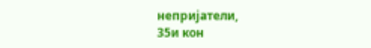непријатели,
35и кон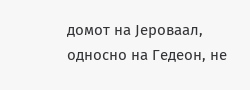домот на Јероваал, односно на Гедеон, не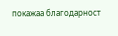покажаа благодарност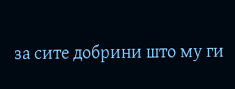за сите добрини што му ги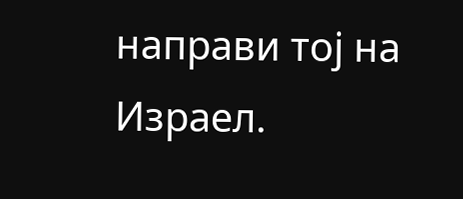направи тој на Израел.